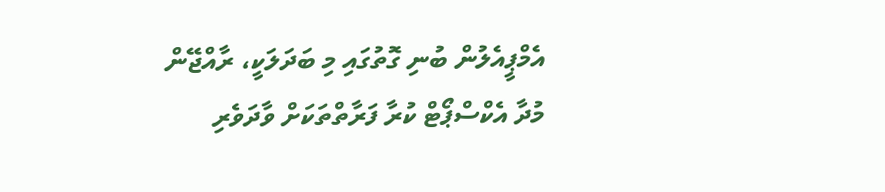އެމްޕީއެލުން ބުނި ގޮތުގައި މި ބަދަލަކީ، ރާއްޖޭން މުދާ އެކްސްޕޯޓް ކުރާ ފަރާތްތަކަށް ވާދަވެރި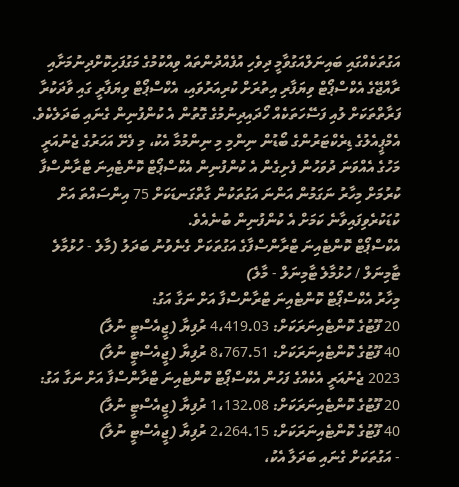އަގުތަކެއްގައި ބައިނަލްއަގުވާމީ ދިވެހި އުފެއްދުންތައް ވިއްކުމުގެ މަގުފަހިކޮށްދިނުމަށާއި ރާއްޖޭގެ އެކްސްޕޯޓް ވިޔަފާރި އިތުރަށް ކުރިއަރުވައި، އެކްސްޕޯޓް ވިޔަފާރީ ގައި ވާދަކުރާ ފަރާތްތަކަށް ލުއި ފަސޭހަތަކެއް ހޯދައިދިނުމުގެ ގޮތުން އެ ކުންފުނިން ގެނައި ބަދަލެކެވެ.
އެމްޕީއެލުގެ ޑިރެކްޓަރުންގެ ބޯޑުން ނިންމި މި ނިންމުމާ އެކު، މި ފެށޭ އަހަރުގެ ޖެނުއަރީ މަހުގެ އެއްވަނަ ދުވަހުން ފެށިގެން އެ ކުންފުނިން އެކްސްޕޯޓް ކޮންޓެއިނަ ޓްރާންސްފާ ކުރުމަށް މިހާރު ނަގަމުން އަންނަ އަގުތަކުން ގާތްގަނޑަކަށް 75 އިންސައްތަ އަށް ކުޑަކުރެވިފައިވާނެ ކަމަށް އެ ކުންފުނިން ބުނެއެވެ.
އެކްސްޕޯޓް ކޮންޓެއިނަ ޓްރާންސްފާގެ އަގުތަކަށް ގެނެވުނު ބަދަލު (މާލެ - ހުޅުމާލެ ޓާމިނަލް / ހުޅުމާލެ ޓާމިނަލް - މާލެ)
މިހާރު އެކްސްޕޯޓް ކޮންޓެއިނަ ޓްރާންސްފާ އަށް ނަގާ އަގު:
20 ފޫޓުގެ ކޮންޓެއިނަރަކަށް: 4،419.03 ރުފިޔާ (ޖީއެސްޓީ ނުލާ)
40 ފޫޓުގެ ކޮންޓެއިނަރަކަށް: 8،767.51 ރުފިޔާ (ޖީއެސްޓީ ނުލާ)
2023 ޖެނުއަރީ އެކެއްގެ ފަހުން އެކްސްޕޯޓް ކޮންޓެއިނަ ޓްރާންސްފާ އަށް ނަގާ އަގު:
20 ފޫޓުގެ ކޮންޓެއިނަރަކަށް: 1،132.08 ރުފިޔާ (ޖީއެސްޓީ ނުލާ)
40 ފޫޓުގެ ކޮންޓެއިނަރަކަށް: 2،264.15 ރުފިޔާ (ޖީއެސްޓީ ނުލާ)
- އަގުތަކަށް ގެނައި ބަދަލާ އެކު،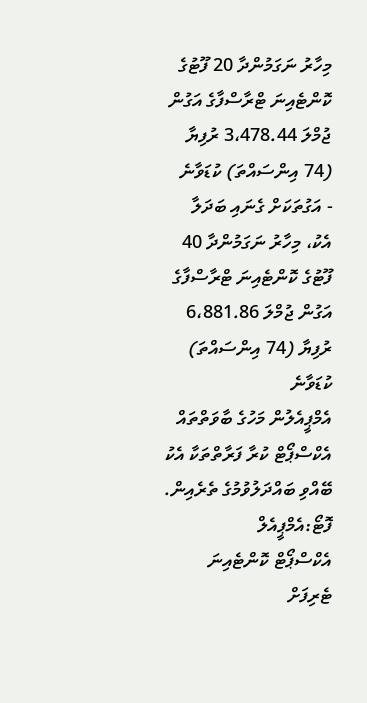މިހާރު ނަގަމުންދާ 20 ފޫޓުގެ ކޮންޓެއިނަ ޓްރާސްފާގެ އަގުން ޖުމްލަ 3،478.44 ރުފިޔާ (74 އިންސައްތަ) ކުޑަވާނެ
- އަގުތަކަށް ގެނައި ބަދަލާ އެކު، މިހާރު ނަގަމުންދާ 40 ފޫޓުގެ ކޮންޓެއިނަ ޓްރާސްފާގެ އަގުން ޖުމްލަ 6،881.86 ރުފިޔާ (74 އިންސައްތަ) ކުޑަވާނެ
އެމްޕީއެލުން މަހުގެ ބާވަތްތައް އެކްސްޕޯޓް ކުރާ ފަރާތްތަކާ އެކު ބޭއްވި ބައްދަލުވުމުގެ ތެރެއިން. ފޮޓޯ:އެމްޕީއެލް
އެކްސްޕޯޓް ކޮންޓެއިނަ ޓެރިފަށް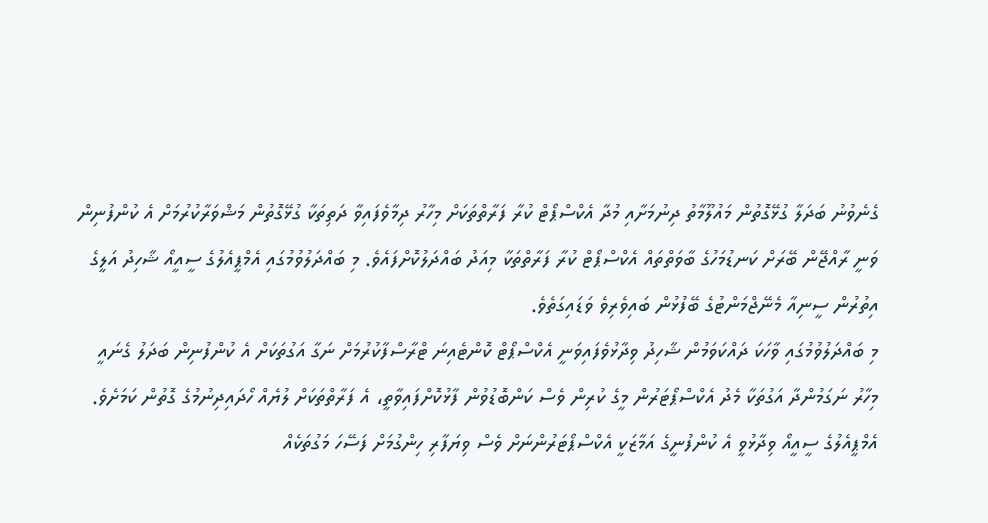ގެނެވުނު ބަދަލާ ގުޅޭގޮތުން މައުލޫމާތު ދިނުމަށާއި މުދާ އެކްސްޕޯޓް ކުރާ ފަރާތްތަކަށް މިހާރު ދިމާވެފައިވާ ދަތިތަކާ ގުޅޭގޮތުން މަޝްވަރާކުރުމަށް އެ ކުންފުނިން ވަނީ ރާއްޖޭން ބޭރަށް ކަނޑުމަހުގެ ބާވަތްތައް އެކްސްޕޯޓް ކުރާ ފަރާތްތަކާ މިއަދު ބައްދަލުކޮށްފައެވެ. މި ބައްދަލުވުމުގައި އެމްޕީއެލުގެ ސީއީއޯ ޝާހިދު އަލީގެ އިތުރުން ސީނިއާ މެނޭޖްމަންޓުގެ ބޭފުޅުން ބައިވެރިވެ ވަޑައިގަތެވެ.
މި ބައްދަލުވުމުގައި ވާހަކަ ދައްކަވަމުން ޝާހިދު ވިދާޅުވެފައިވަނީ އެކްސްޕޯޓް ކޮންޓެއިނަ ޓްރާސްފާކުރުމަށް ނަގާ އަގުތަކަށް އެ ކުންފުނިން ބަދަލު ގެނައީ މިހާރު ނަގަމުންދާ އަގުތަކާ މެދު އެކްސްޕޯޓަރުން މީގެ ކުރިން ވެސް ކަންބޮޑުވުން ފާޅުކޮށްފައިވާތީ، އެ ފަރާތްތަކަށް ލުޔެއް ހޯދައިދިނުމުގެ ގޮތުން ކަމަށެވެ.
އެމްޕީއެލުގެ ސީއީއޯ ވިދާޅުވީ އެ ކުންފުނީގެ އަމާޒަކީ އެކްސްޕޯޓަރުންނަށް ވެސް ވިޔަފާރި ހިންގުމަށް ފަސޭހަ މަގުތަކެއް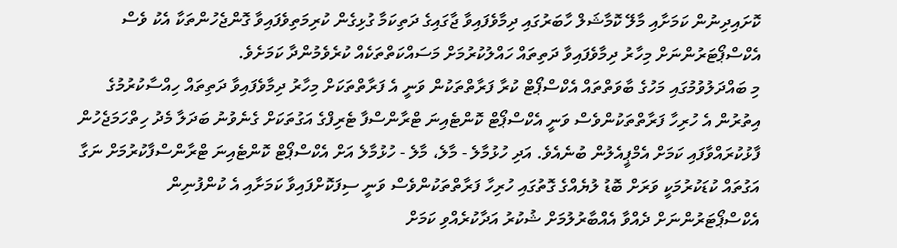ކޮށައިދިނުން ކަމަށާއި މާލޭ ކޮމާޝަލް ހާބަރުގައި ދިމާވެފައިވާ ޖާގައިގެ ދަތިކަމާ ގުޅިގެން ކުރިމަތިވެފައިވާ ގޮންޖެހުންތަކާ އެކު ވެސް އެކްސްޕޯޓަރުންނަށް މިހާރު ދިމާވެފައިވާ ދަތިތައް ހައްލުކުރުމަށް މަސައްކަތްތަކެއް ކުރެވެމުންދާ ކަމަށެވެ.
މި ބައްދަލުވުމުގައި މަހުގެ ބާވަތްތައް އެކްސްޕޯޓް ކުރާ ފަރާތްތަކުން ވަނީ އެ ފަރާތްތަކަށް މިހާރު ދިމާވެފައިވާ ދަތިތައް ހިއްސާކުރުމުގެ އިތުރުން އެ ހުރިހާ ފަރާތްތަކުންވެސް ވަނީ އެކްސްޕޯޓް ކޮންޓެއިނަ ޓްރާންސްފާ ޓެރިފްގެ އަގުތަކަށް ގެނެވުނު ބަދަލާ މެދު ހިތްހަމަޖެހުން ފާޅުކުރައްވާފައި ކަމަށް އެމްޕީއެލުން ބުނެއެވެ. އަދި ހުޅުމާލެ - މާލެ، މާލެ - ހުޅުމާލެ އަށް އެކްސްޕޯޓް ކޮންޓެއިނަ ޓްރާންސްފާކުރުމަށް ނަގާ އަގުތައް ކުޑަކުރުމަކީ ވަރަށް ބޮޑު ލުޔެއްގެ ގޮތުގައި ހުރިހާ ފަރާތްތަކުންވެސް ވަނީ ސިފަކޮށްފައިވާ ކަމަށާއި އެ ކުންފުނިން އެކްސްޕޯޓަރުންނަށް ދެއްވާ އެއްބާރުލުމަށް ޝުކުރު އަދާކުރެއްވި ކަމަށް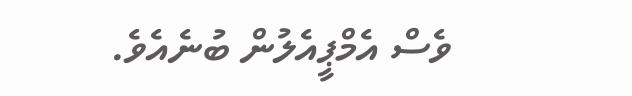ވެސް އެމްޕީއެލުން ބުނެއެވެ.